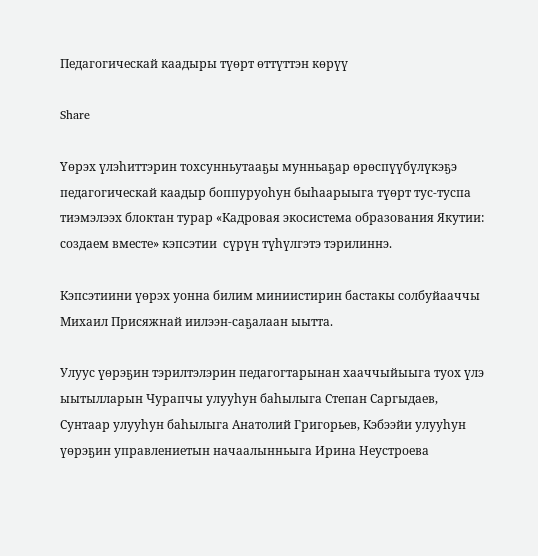Педагогическай каадыры түөрт өттүттэн көрүү

Share

Үөрэх үлэһиттэрин тохсунньутааҕы мунньаҕар өрөспүүбүлүкэҕэ педагогическай каадыр боппуруоһун быһаарыыга түөрт тус-туспа тиэмэлээх блоктан турар «Кадровая экосистема образования Якутии: создаем вместе» кэпсэтии  сүрүн түһүлгэтэ тэрилиннэ.

Кэпсэтиини үөрэх уонна билим миниистирин бастакы солбуйааччы Михаил Присяжнай иилээн-саҕалаан ыытта.

Улуус үөрэҕин тэрилтэлэрин педагогтарынан хааччыйыыга туох үлэ ыытылларын Чурапчы улууһун баһылыга Степан Саргыдаев, Сунтаар улууһун баһылыга Анатолий Григорьев, Кэбээйи улууһун үөрэҕин управлениетын начаалынньыга Ирина Неустроева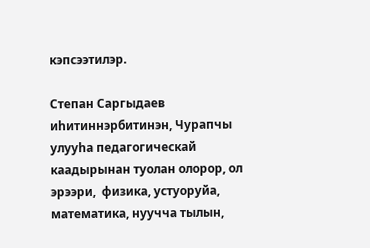кэпсээтилэр.

Степан Саргыдаев иһитиннэрбитинэн, Чурапчы улууһа педагогическай каадырынан туолан олорор, ол эрээри,  физика, устуоруйа, математика, нуучча тылын,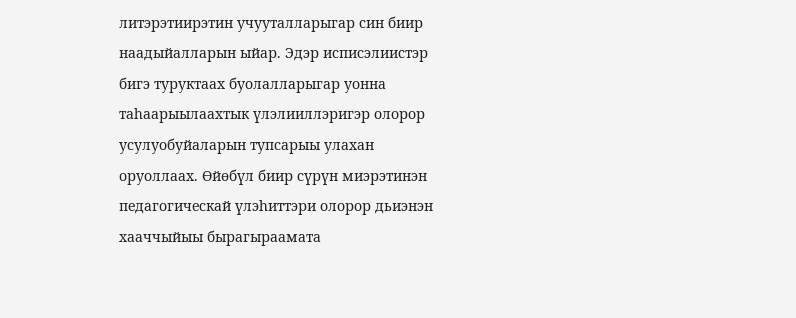литэрэтиирэтин учууталларыгар син биир наадыйалларын ыйар. Эдэр исписэлиистэр бигэ туруктаах буолалларыгар уонна таһаарыылаахтык үлэлииллэригэр олорор усулуобуйаларын тупсарыы улахан оруоллаах. Өйөбүл биир сүрүн миэрэтинэн педагогическай үлэһиттэри олорор дьиэнэн хааччыйыы бырагыраамата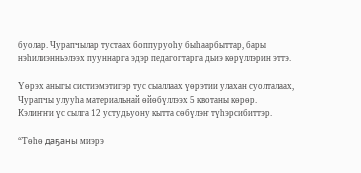буолар. Чурапчылар тустаах боппуруоһу быһаарбыттар, бары нэһилиэнньэлээх пууннарга эдэр педагогтарга дьиэ көрүллэрин эттэ.

Үөрэх аныгы систиэмэтигэр тус сыаллаах үөрэтии улахан суолталаах, Чурапчы улууһа материальнай өйөбүллээх 5 квотаны көрөр. Кэлиҥҥи үс сылга 12 устудьуону кытта сөбүлэҥ түһэрсибиттэр.

“Төһө даҕаны миэрэ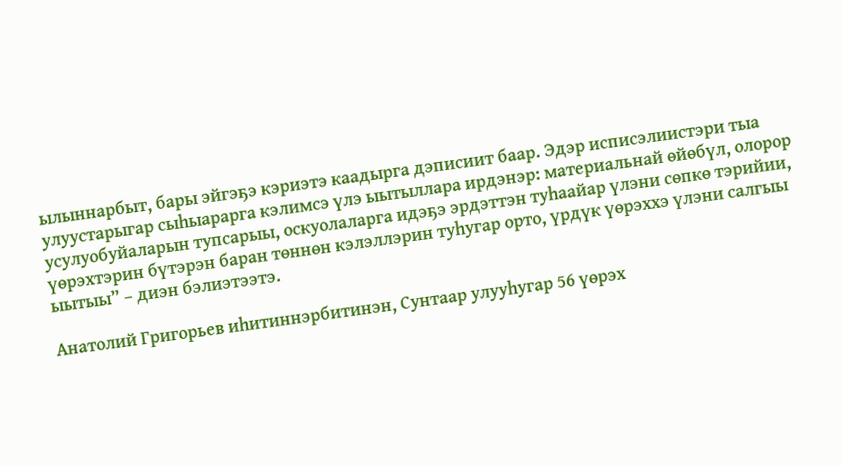ылыннарбыт, бары эйгэҕэ кэриэтэ каадырга дэписиит баар. Эдэр исписэлиистэри тыа улуустарыгар сыһыарарга кэлимсэ үлэ ыытыллара ирдэнэр: материальнай өйөбүл, олорор усулуобуйаларын тупсарыы, оскуолаларга идэҕэ эрдэттэн туһаайар үлэни сөпкө тэрийии, үөрэхтэрин бүтэрэн баран төннөн кэлэллэрин туһугар орто, үрдүк үөрэххэ үлэни салгыы ыытыы” – диэн бэлиэтээтэ.

Анатолий Григорьев иһитиннэрбитинэн, Сунтаар улууһугар 56 үөрэх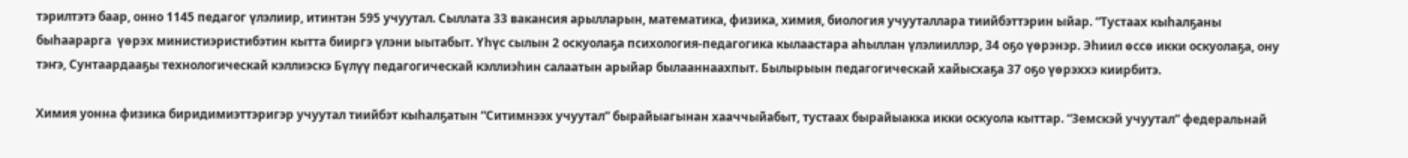тэрилтэтэ баар, онно 1145 педагог үлэлиир, итинтэн 595 учуутал. Сыллата 33 вакансия арылларын, математика, физика, химия, биология учууталлара тиийбэттэрин ыйар. “Тустаах кыһалҕаны быһаарарга  үөрэх министиэристибэтин кытта бииргэ үлэни ыытабыт. Үһүс сылын 2 оскуолаҕа психология-педагогика кылаастара аһыллан үлэлииллэр, 34 оҕо үөрэнэр. Эһиил өссө икки оскуолаҕа, ону тэҥэ, Сунтаардааҕы технологическай кэллиэскэ Бүлүү педагогическай кэллиэһин салаатын арыйар былааннаахпыт. Былырыын педагогическай хайысхаҕа 37 оҕо үөрэххэ киирбитэ.

Химия уонна физика биридимиэттэригэр учуутал тиийбэт кыһалҕатын “Ситимнээх учуутал” бырайыагынан хааччыйабыт, тустаах бырайыакка икки оскуола кыттар. “Земскэй учуутал” федеральнай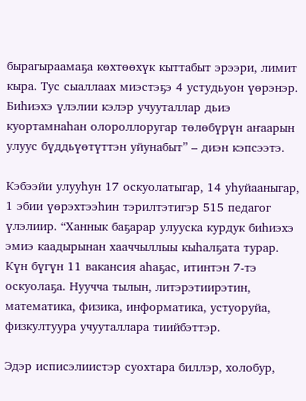бырагыраамаҕа көхтөөхүк кыттабыт эрээри, лимит кыра. Тус сыаллаах миэстэҕэ 4 устудьуон үөрэнэр. Биһиэхэ үлэлии кэлэр учууталлар дьиэ куортамнаһан олороллоругар төлөбүрүн аҥаарын улуус бүддьүөтүттэн уйунабыт” – диэн кэпсээтэ.

Кэбээйи улууһун 17 оскуолатыгар, 14 уһуйааныгар, 1 эбии үөрэхтээһин тэрилтэтигэр 515 педагог үлэлиир. “Ханнык баҕарар улууска курдук биһиэхэ эмиэ каадырынан хааччыллыы кыһалҕата турар. Күн бүгүн 11 вакансия аһаҕас, итинтэн 7-тэ оскуолаҕа. Нуучча тылын, литэрэтиирэтин, математика, физика, информатика, устуоруйа, физкултуура учууталлара тиийбэттэр.

Эдэр исписэлиистэр суохтара биллэр, холобур,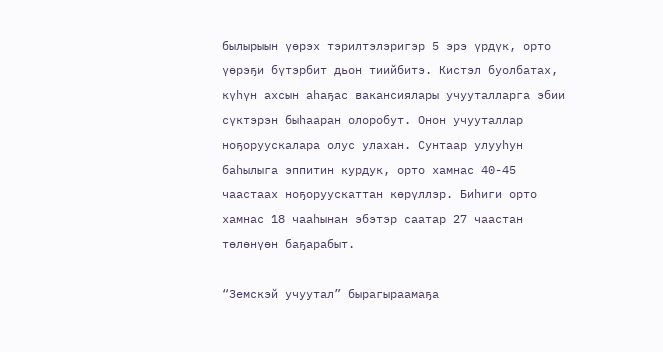былырыын үөрэх тэрилтэлэригэр 5 эрэ үрдүк, орто үөрэҕи бүтэрбит дьон тиийбитэ. Кистэл буолбатах, күһүн ахсын аһаҕас вакансиялары учууталларга эбии сүктэрэн быһааран олоробут. Онон учууталлар ноҕоруускалара олус улахан. Сунтаар улууһун баһылыга эппитин курдук, орто хамнас 40-45 чаастаах ноҕоруускаттан көрүллэр. Биһиги орто хамнас 18 чааһынан эбэтэр саатар 27 чаастан төлөнүөн баҕарабыт.

“Земскэй учуутал” бырагыраамаҕа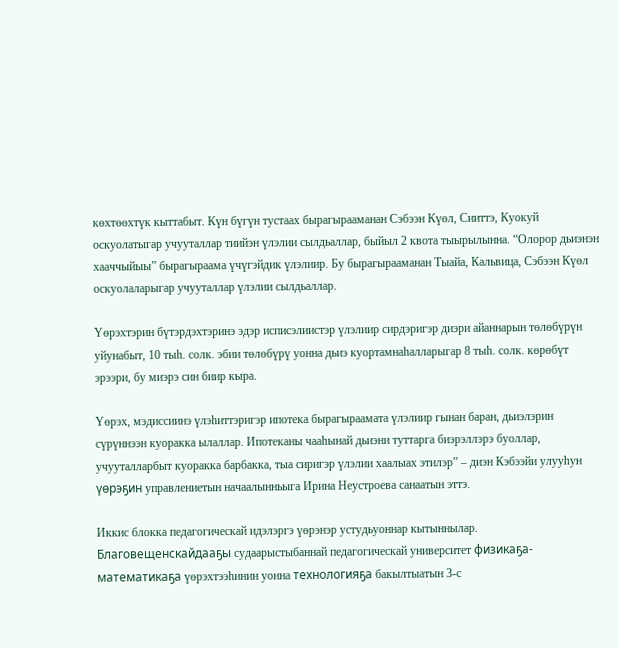көхтөөхтүк кыттабыт. Күн бүгүн тустаах бырагырааманан Сэбээн Күөл, Сииттэ, Куокуй оскуолатыгар учууталлар тиийэн үлэлии сылдьаллар, быйыл 2 квота тыырылынна. “Олорор дьиэнэн хааччыйыы” бырагыраама үчүгэйдик үлэлиир. Бу бырагырааманан Тыайа, Кальвица, Сэбээн Күөл оскуолаларыгар учууталлар үлэлии сылдьаллар.

Үөрэхтэрин бүтэрдэхтэринэ эдэр исписэлиистэр үлэлиир сирдэригэр диэри айаннарын төлөбүрүн уйунабыт, 10 тыһ. солк. эбии төлөбүрү уонна дьиэ куортамнаһалларыгар 8 тыһ. солк. көрөбүт эрээри, бу миэрэ син биир кыра.

Үөрэх, мэдиссиинэ үлэһиттэригэр ипотека бырагыраамата үлэлиир гынан баран, дьиэлэрин сүрүннээн куоракка ылаллар. Ипотеканы чааһынай дьиэни туттарга биэрэллэрэ буоллар, учууталларбыт куоракка барбакка, тыа сиригэр үлэлии хаалыах этилэр” – диэн Кэбээйи улууһун үөрэҕин управлениетын начаалынньыга Ирина Неустроева санаатын эттэ.

Иккис блокка педагогическай идэлэргэ үөрэнэр устудьуоннар кытыннылар. Благовещенскайдааҕы судаарыстыбаннай педагогическай университет физикаҕа-математикаҕа үөрэхтээһинин уонна технологияҕа бакылтыатын 3-с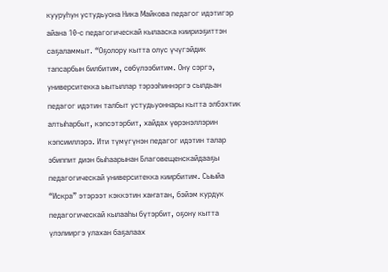кууруһун устудьуона Ника Майкова педагог идэтигэр айана 10-с педагогическай кылааска киириэҕиттэн саҕаламмыт. “Оҕолору кытта олус үчүгэйдик тапсарбын билбитим, сөбүлээбитим. Ону сэргэ, университекка ыытыллар тэрээһиннэргэ сылдьан педагог идэтин талбыт устудьуоннары кытта элбэхтик алтыһарбыт, кэпсэтэрбит, хайдах үөрэнэллэрин кэпсииллэрэ. Ити түмүгүнэн педагог идэтин талар эбиппит диэн быһаарынан Благовещенскайдааҕы педагогическай университекка киирбитим. Сыыйа “Искра” этэрээт кэккэтин хаҥатан, бэйэм курдук педагогическай кылааһы бүтэрбит, оҕону кытта үлэлииргэ улахан баҕалаах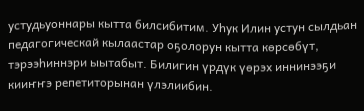устудьуоннары кытта билсибитим. Уһук Илин устун сылдьан педагогическай кылаастар оҕолорун кытта көрсөбүт, тэрээһиннэри ыытабыт. Билигин үрдүк үөрэх иннинээҕи кииҥҥэ репетиторынан үлэлиибин.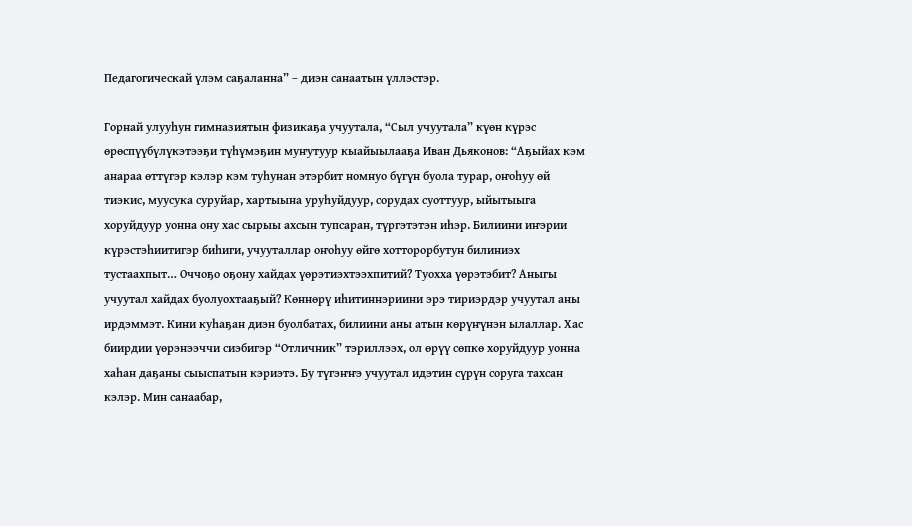Педагогическай үлэм саҕаланна” – диэн санаатын үллэстэр.

Горнай улууһун гимназиятын физикаҕа учуутала, “Сыл учуутала” күөн күрэс өрөспүүбүлүкэтээҕи түһүмэҕин муҥутуур кыайыылааҕа Иван Дьяконов: “Аҕыйах кэм анараа өттүгэр кэлэр кэм туһунан этэрбит номнуо бүгүн буола турар, оҥоһуу өй тиэкис, муусука суруйар, хартыына уруһуйдуур, сорудах суоттуур, ыйытыыга хоруйдуур уонна ону хас сырыы ахсын тупсаран, түргэтэтэн иһэр. Билиини иҥэрии күрэстэһиитигэр биһиги, учууталлар оҥоһуу өйгө хотторорбутун билиниэх тустаахпыт… Оччоҕо оҕону хайдах үөрэтиэхтээхпитий? Туохха үөрэтэбит? Аныгы учуутал хайдах буолуохтааҕый? Көннөрү иһитиннэриини эрэ тириэрдэр учуутал аны ирдэммэт. Кини куһаҕан диэн буолбатах, билиини аны атын көрүҥүнэн ылаллар. Хас биирдии үөрэнээччи сиэбигэр “Отличник” тэриллээх, ол өрүү сөпкө хоруйдуур уонна хаһан даҕаны сыыспатын кэриэтэ. Бу түгэҥҥэ учуутал идэтин сүрүн соруга тахсан кэлэр. Мин санаабар,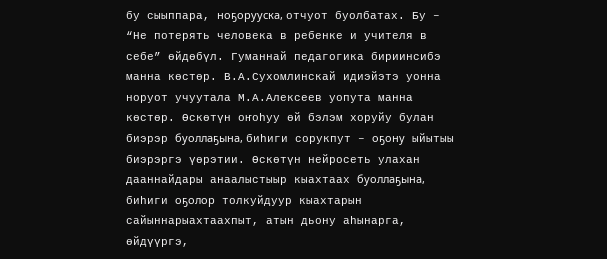бу сыыппара, ноҕорууска, отчуот буолбатах. Бу – “Не потерять человека в ребенке и учителя в себе” өйдөбүл. Гуманнай педагогика бириинсибэ манна көстөр. В.А.Сухомлинскай идиэйэтэ уонна норуот учуутала М.А.Алексеев уопута манна көстөр. Өскөтүн оҥоһуу өй бэлэм хоруйу булан биэрэр буоллаҕына, биһиги сорукпут – оҕону ыйытыы биэрэргэ үөрэтии. Өскөтүн нейросеть улахан дааннайдары анаалыстыыр кыахтаах буоллаҕына, биһиги оҕолор толкуйдуур кыахтарын сайыннарыахтаахпыт, атын дьону аһынарга, өйдүүргэ,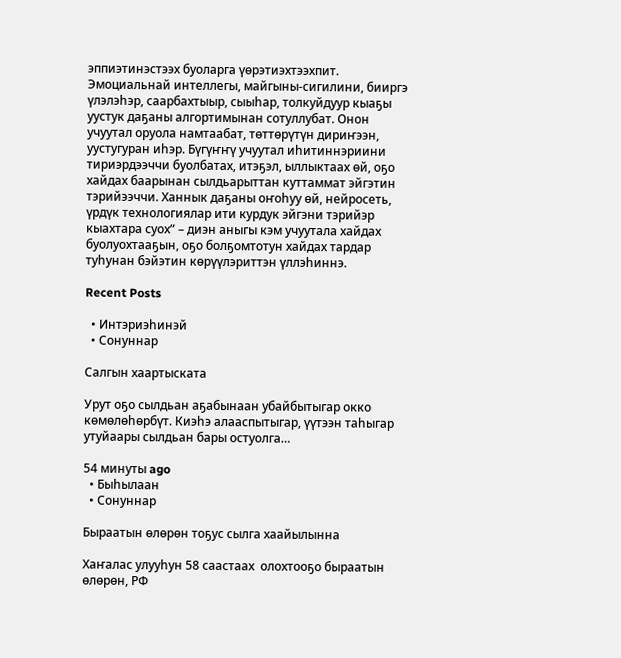эппиэтинэстээх буоларга үөрэтиэхтээхпит. Эмоциальнай интеллегы, майгыны-сигилини, бииргэ үлэлэһэр, саарбахтыыр, сыыһар, толкуйдуур кыаҕы уустук даҕаны алгортимынан сотуллубат. Онон учуутал оруола намтаабат, төттөрүтүн дириҥээн, уустугуран иһэр. Бүгүҥҥү учуутал иһитиннэриини тириэрдээччи буолбатах, итэҕэл, ыллыктаах өй, оҕо хайдах баарынан сылдьарыттан куттаммат эйгэтин тэрийээччи. Ханнык даҕаны оҥоһуу өй, нейросеть, үрдүк технологиялар ити курдук эйгэни тэрийэр кыахтара суох” – диэн аныгы кэм учуутала хайдах буолуохтааҕын, оҕо болҕомтотун хайдах тардар туһунан бэйэтин көрүүлэриттэн үллэһиннэ.

Recent Posts

  • Интэриэһинэй
  • Сонуннар

Салгын хаартыската

Урут оҕо сылдьан аҕабынаан убайбытыгар окко көмөлөhөрбүт. Киэhэ алааспытыгар, үүтээн таhыгар утуйаары сылдьан бары остуолга…

54 минуты ago
  • Быһылаан
  • Сонуннар

Быраатын өлөрөн тоҕус сылга хаайылынна

Хаҥалас улууһун 58 саастаах  олохтооҕо быраатын өлөрөн, РФ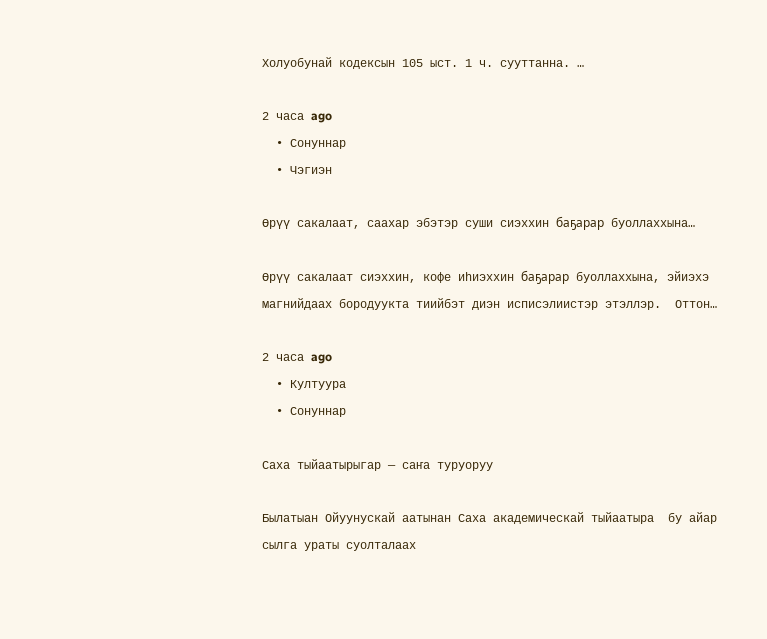Холуобунай кодексын 105 ыст. 1 ч. сууттанна. …

2 часа ago
  • Сонуннар
  • Чэгиэн

Өрүү сакалаат, саахар эбэтэр суши сиэххин баҕарар буоллаххына…

Өрүү сакалаат сиэххин, кофе иһиэххин баҕарар буоллаххына, эйиэхэ магнийдаах бородуукта тиийбэт диэн исписэлиистэр этэллэр.  Оттон…

2 часа ago
  • Култуура
  • Сонуннар

Саха тыйаатырыгар — саҥа туруоруу

Былатыан Ойуунускай аатынан Саха академическай тыйаатыра  бу айар сылга ураты суолталаах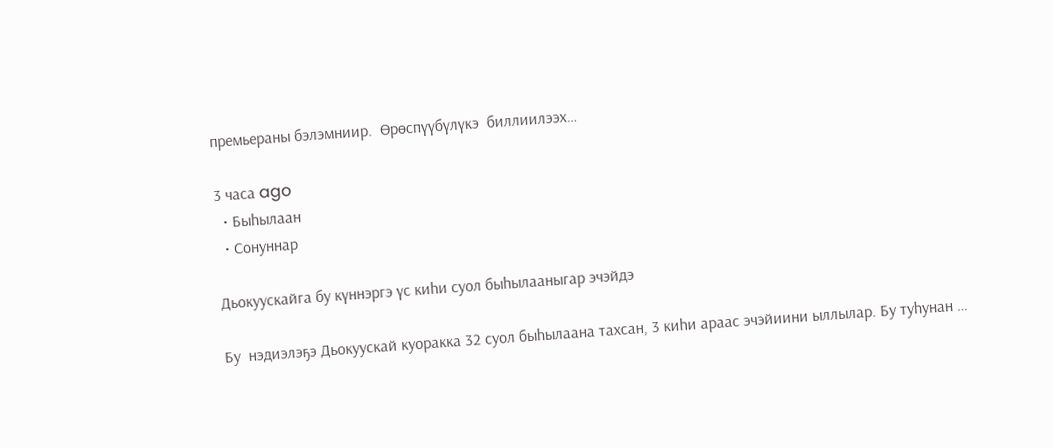премьераны бэлэмниир.  Өрөспүүбүлүкэ  биллиилээх…

3 часа ago
  • Быһылаан
  • Сонуннар

Дьокуускайга бу күннэргэ үс киһи суол быһылааныгар эчэйдэ

Бу  нэдиэлэҕэ Дьокуускай куоракка 32 суол быһылаана тахсан, 3 киһи араас эчэйиини ыллылар. Бу туһунан …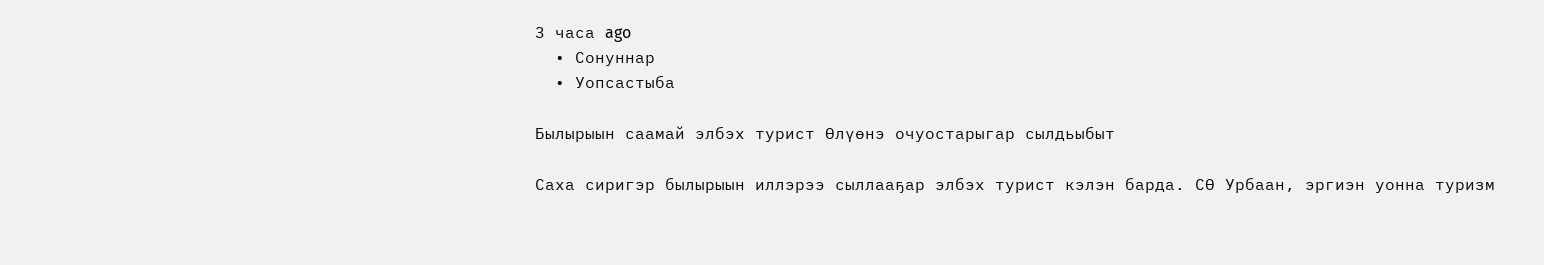3 часа ago
  • Сонуннар
  • Уопсастыба

Былырыын саамай элбэх турист Өлүөнэ очуостарыгар сылдьыбыт

Саха сиригэр былырыын иллэрээ сыллааҕар элбэх турист кэлэн барда. СӨ Урбаан, эргиэн уонна туризм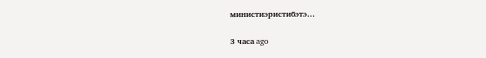министиэристибэтэ…

3 часа ago